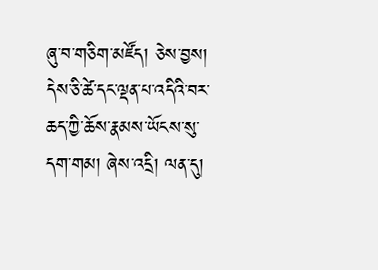ཞུ་བ་གཅིག་མཛོད། ཅེས་བྱས། དེས་ཅི་ཚེ་དང་ལྡན་པ་འདིའི་བར་ཆད་ཀྱི་ཆོས་རྣམས་ཡོངས་སུ་དག་གམ། ཞེས་འདྲི། ལན་དུ།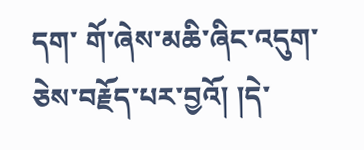དག་ གོ་ཞེས་མཆི་ཞིང་འདུག་ཅེས་བརྗོད་པར་བྱའོ། །དེ་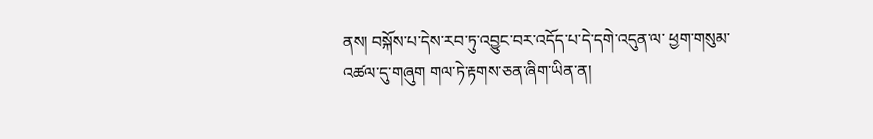ནས། བསྐོས་པ་དེས་རབ་ཏུ་འབྱུང་བར་འདོད་པ་དེ་དགེ་འདུན་ལ་ ཕྱག་གསུམ་འཚལ་དུ་གཞུག གལ་ཏེ་རྟགས་ཅན་ཞིག་ཡིན་ན།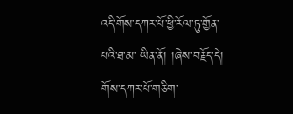འདི་གོས་དཀར་པོ་ཕྱི་རོལ་ཏུ་གྱོན་པའི་ཐ་མ་ ཡིན་ནོ། །ཞེས་བརྗོད་དེ། གོས་དཀར་པོ་གཅིག་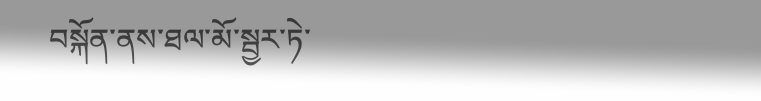བསྐོན་ནས་ཐལ་མོ་སྦྱར་ཏེ་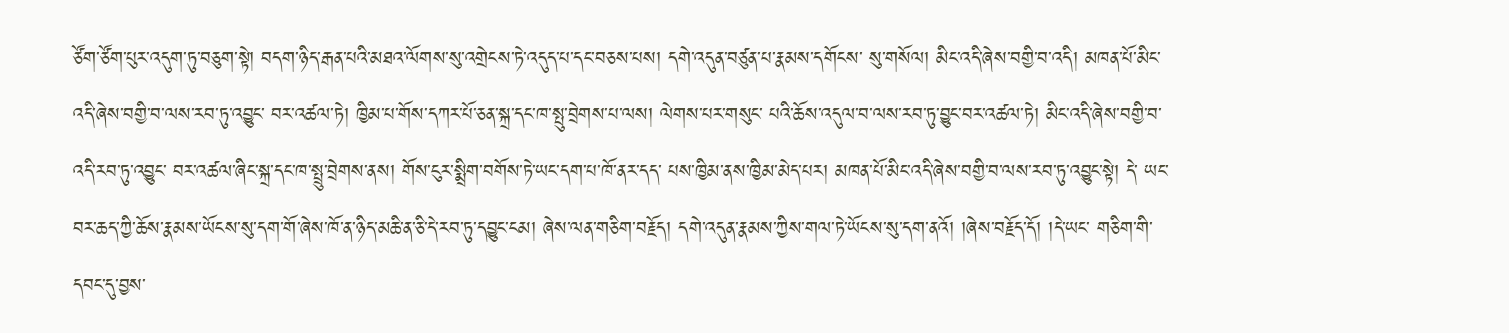ཙོག་ཙོག་པུར་འདུག་ཏུ་བཅུག་སྟེ། བདག་ཉིད་རྒན་པའི་མཐའ་ལོགས་སུ་འགྲེངས་ཏེ་འདུད་པ་དང་བཅས་པས། དགེ་འདུན་བཙུན་པ་རྣམས་དགོངས་ སུ་གསོལ། མིང་འདི་ཞེས་བགྱི་བ་འདི། མཁན་པོ་མིང་འདི་ཞེས་བགྱི་བ་ལས་རབ་ཏུ་འབྱུང་ བར་འཚལ་ཏེ། ཁྱིམ་པ་གོས་དཀར་པོ་ཅན་སྐྲ་དང་ཁ་སྤུ་བྲེགས་པ་ལས། ལེགས་པར་གསུང་ པའི་ཆོས་འདུལ་བ་ལས་རབ་ཏུ་བྱུང་བར་འཚལ་ཏེ། མིང་འདི་ཞེས་བགྱི་བ་འདི་རབ་ཏུ་འབྱུང་ བར་འཚལ་ཞིང་སྐྲ་དང་ཁ་སྤྲུ་བྲེགས་ནས། གོས་ངུར་སྨྲིག་བགོས་ཏེ་ཡང་དག་པ་ཁོ་ནར་དད་ པས་ཁྱིམ་ནས་ཁྱིམ་མེད་པར། མཁན་པོ་མིང་འདི་ཞེས་བགྱི་བ་ལས་རབ་ཏུ་འབྱུང་སྟེ། དེ་ ཡང་བར་ཆད་ཀྱི་ཆོས་རྣམས་ཡོངས་སུ་དག་གོ་ཞེས་ཁོ་ན་ཉིད་མཆི་ན་ཅི་དེ་རབ་ཏུ་དབྱུང་ངམ། ཞེས་ལན་གཅིག་བརྗོད། དགེ་འདུན་རྣམས་ཀྱིས་གལ་ཏེ་ཡོངས་སུ་དག་ནའོ། །ཞེས་བརྗོད་དོ། །དེ་ཡང་ གཅིག་གི་དབང་དུ་བྱས་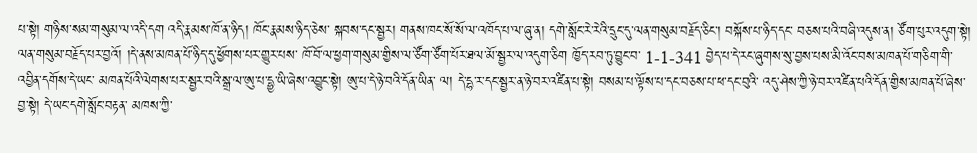པ་སྟེ། གཉིས་སམ་གསུམ་ལ་འདི་དག འདི་རྣམས་ཁོ་ན་ཉིད། ཁོང་རྣམས་ཉིད་ཅེས་ སྐབས་དང་སྦྱར། གནས་ཁང་སོ་སོ་ལ་འཁོད་པ་ལ་ཞུ་ན། དགེ་སློང་རེ་རེའི་དྲུང་དུ་ལན་གསུམ་བརྗོད་ཅིང་། བསྐོས་པ་ཉིད་དང་ བཅས་པའི་བཞི་འདུས་ན། ཙོག་པུར་འདུག་སྟེ། ལན་གསུམ་བརྗོད་པར་བྱའོ། །དེ་ནས་མཁན་པོ་ཉིད་དུ་ཕྱོགས་པར་གྱུར་པས་ ཁོ་བོ་ལ་ཕྱག་གསུམ་གྱིས་ལ་ཙོག་ཙོག་པོར་ཐལ་མོ་སྦྱར་ལ་འདུག་ཅིག ཁྱོད་རབ་ཏུ་བྱུང་བ་ 1-1-341 བྱེད་པ་དེ་རང་ཞུགས་སུ་བྱས་པས་མི་འོང་བས་མཁན་པོ་གཅིག་གི་འབྱིན་དགོས་དེ་ཡང་ མཁན་པོའི་ལེགས་པར་སྦྱར་བའི་སྒྲ་ལ་ཨུ་པ་དྷྱ་ཡི་ཞེས་འབྱུང་སྟེ། ཨུ་པ་དེ་ཉེ་བའི་དོན་ཡིན་ ལ། དེ་དྷ་ར་དང་སྦྱར་ན་ཉེ་བར་འཛིན་པ་སྟེ། བསམ་པ་ལྟོས་པ་དང་བཅས་པ་ཕ་དང་བུའི་ འདུ་ཤེས་ཀྱི་ཉེ་བར་འཛིན་པའི་དོན་གྱིས་མཁན་པོ་ཞེས་བྱ་སྟེ། དེ་ཡང་དགེ་སློང་བརྟན་ མཁས་ཀྱི་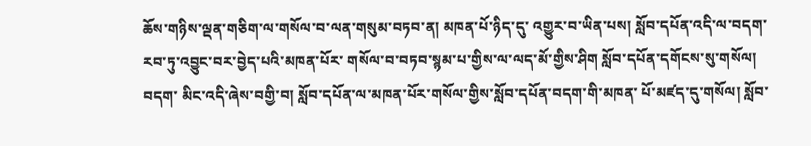ཆོས་གཉིས་ལྡན་གཅིག་ལ་གསོལ་བ་ལན་གསུམ་བཏབ་ན། མཁན་པོ་ཉིད་དུ་ འགྱུར་བ་ཡིན་པས། སློབ་དཔོན་འདི་ལ་བདག་རབ་ཏུ་འབྱུང་བར་བྱེད་པའི་མཁན་པོར་ གསོལ་བ་བཏབ་སྙམ་པ་གྱིས་ལ་ལད་མོ་གྱིས་ཤིག སློབ་དཔོན་དགོངས་སུ་གསོལ། བདག་ མིང་འདི་ཞེས་བགྱི་བ། སློབ་དཔོན་ལ་མཁན་པོར་གསོལ་གྱིས་སློབ་དཔོན་བདག་གི་མཁན་ པོ་མཛད་དུ་གསོལ། སློབ་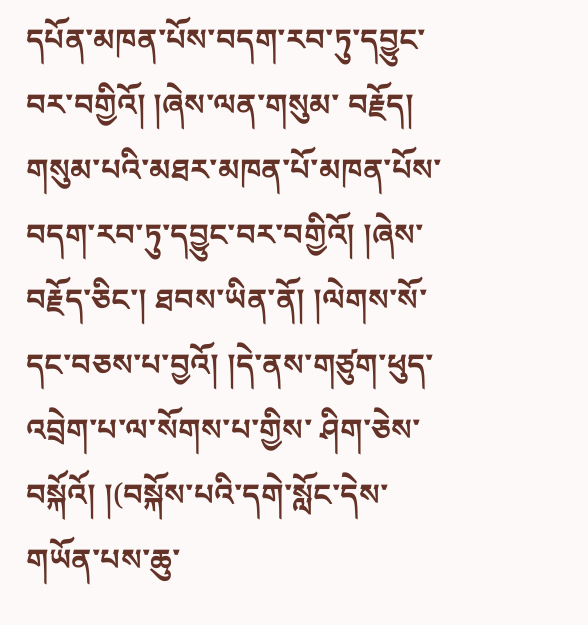དཔོན་མཁན་པོས་བདག་རབ་ཏུ་དབྱུང་བར་བགྱིའོ། །ཞེས་ལན་གསུམ་ བརྗོད། གསུམ་པའི་མཐར་མཁན་པོ་མཁན་པོས་བདག་རབ་ཏུ་དབྱུང་བར་བགྱིའོ། །ཞེས་བརྗོད་ཅིང་། ཐབས་ཡིན་ནོ། །ལེགས་སོ་དང་བཅས་པ་བྱའོ། །དེ་ནས་གཙུག་ཕུད་འབྲེག་པ་ལ་སོགས་པ་གྱིས་ ཤིག་ཅེས་བསྐོའོ། །(བསྐོས་པའི་དགེ་སློང་དེས་གཡོན་པས་ཆུ་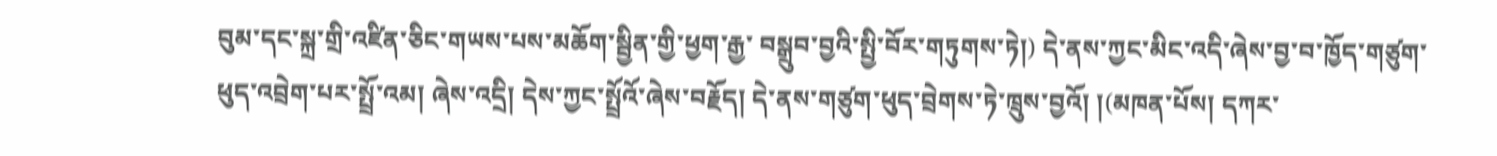བུམ་དང་སྐྲ་གྲི་འཛིན་ཅིང་གཡས་པས་མཆོག་སྦྱིན་གྱི་ཕྱག་རྒྱ་ བསྒྲུབ་བྱའི་སྤྱི་བོར་གཏུགས་ཏེ།) དེ་ནས་ཀྱང་མིང་འདི་ཞེས་བྱ་བ་ཁྱོད་གཙུག་ཕུད་འབྲེག་པར་སྤྲོ་འམ། ཞེས་འདྲི། དེས་ཀྱང་སྤྲོའོ་ཞེས་བརྗོད། དེ་ནས་གཙུག་ཕུད་བྲེགས་ཏེ་ཁྲུས་བྱའོ། །(མཁན་པོས། དཀར་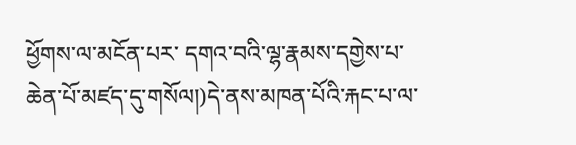ཕྱོགས་ལ་མངོན་པར་ དགའ་བའི་ལྷ་རྣམས་དགྱེས་པ་ཆེན་པོ་མཛད་དུ་གསོལ།)དེ་ནས་མཁན་པོའི་རྐང་པ་ལ་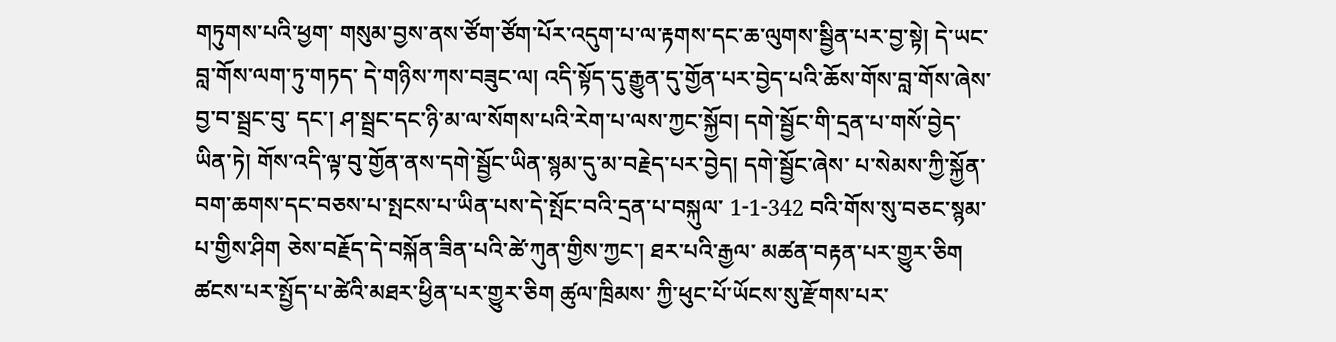གཏུགས་པའི་ཕྱག་ གསུམ་བྱས་ནས་ཙོག་ཙོག་པོར་འདུག་པ་ལ་རྟགས་དང་ཆ་ལུགས་སྦྱིན་པར་བྱ་སྟེ། དེ་ཡང་བླ་གོས་ལག་ཏུ་གཏད་ དེ་གཉིས་ཀས་བཟུང་ལ། འདི་སྟོད་དུ་རྒྱུན་དུ་གྱོན་པར་བྱེད་པའི་ཆོས་གོས་བླ་གོས་ཞེས་བྱ་བ་སྦྲང་བུ་ དང་། ཤ་སྦྲང་དང་ཉི་མ་ལ་སོགས་པའི་རེག་པ་ལས་ཀྱང་སྐྱོབ། དགེ་སྦྱོང་གི་དྲན་པ་གསོ་བྱེད་ ཡིན་ཏེ། གོས་འདི་ལྟ་བུ་གྱོན་ནས་དགེ་སྦྱོང་ཡིན་སྙམ་དུ་མ་བརྗེད་པར་བྱེད། དགེ་སྦྱོང་ཞེས་ པ་སེམས་ཀྱི་སྐྱོན་བག་ཆགས་དང་བཅས་པ་སྤངས་པ་ཡིན་པས་དེ་སྤོང་བའི་དྲན་པ་བསྐུལ་ 1-1-342 བའི་གོས་སུ་བཅང་སྙམ་པ་གྱིས་ཤིག ཅེས་བརྗོད་དེ་བསྐོན་ཟིན་པའི་ཚེ་ཀུན་གྱིས་ཀྱང་། ཐར་པའི་རྒྱལ་ མཚན་བརྟན་པར་གྱུར་ཅིག ཚངས་པར་སྤྱོད་པ་ཚེའི་མཐར་ཕྱིན་པར་གྱུར་ཅིག ཚུལ་ཁྲིམས་ ཀྱི་ཕུང་པོ་ཡོངས་སུ་རྫོགས་པར་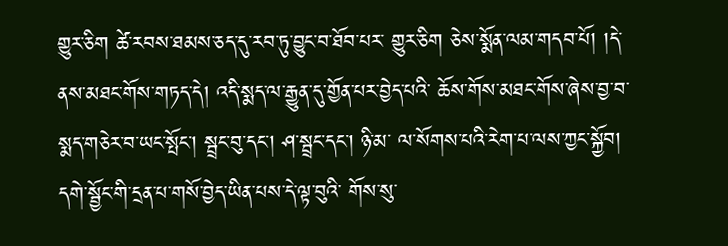གྱུར་ཅིག ཚེ་རབས་ཐམས་ཅད་དུ་རབ་ཏུ་བྱུང་བ་ཐོབ་པར་ གྱུར་ཅིག ཅེས་སྨོན་ལམ་གདབ་པོ། །དེ་ནས་མཐང་གོས་གཏད་དེ། འདི་སྨད་ལ་རྒྱུན་དུ་གྱོན་པར་བྱེད་པའི་ ཆོས་གོས་མཐང་གོས་ཞེས་བྱ་བ་སྨད་གཅེར་བ་ཡང་སྤོང་། སྦྲང་བུ་དང་། ཤ་སྦྲང་དང་། ཉི་མ་ ལ་སོགས་པའི་རེག་པ་ལས་ཀྱང་སྐྱོབ། དགེ་སྦྱོང་གི་དྲན་པ་གསོ་བྱེད་ཡིན་པས་དེ་ལྟ་བུའི་ གོས་སུ་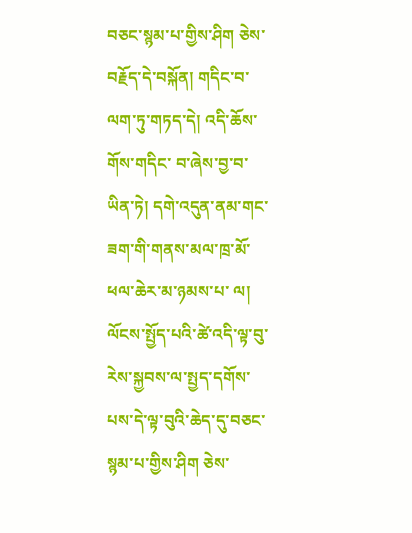བཅང་སྙམ་པ་གྱིས་ཤིག ཅེས་བརྗོད་དེ་བསྐོན། གདིང་བ་ལག་ཏུ་གཏད་དེ། འདི་ཆོས་གོས་གདིང་ བ་ཞེས་བྱ་བ་ཡིན་ཏེ། དགེ་འདུན་ནམ་གང་ཟག་གི་གནས་མལ་ཁྲ་མོ་ཕལ་ཆེར་མ་ཉམས་པ་ ལ། ལོངས་སྤྱོད་པའི་ཚེ་འདི་ལྟ་བུ་རེས་སྐྱབས་ལ་སྤྱད་དགོས་པས་དེ་ལྟ་བུའི་ཆེད་དུ་བཅང་ སྙམ་པ་གྱིས་ཤིག ཅེས་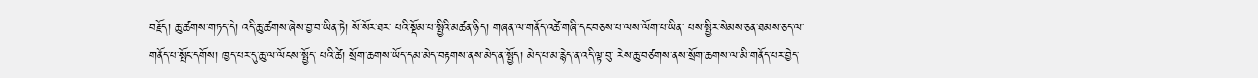བརྗོད། ཆུ་ཚགས་གཏད་དེ། འདི་ཆུ་ཚགས་ཞེས་བྱ་བ་ཡིན་ཏེ། སོ་སོར་ཐར་ པའི་སྡོམ་པ་སྤྱིའི་མཚན་ཉིད། གཞན་ལ་གནོད་འཚེ་གཞི་དང་བཅས་པ་ལས་ལོག་པ་ཡིན་ པས་སྤྱིར་སེམས་ཅན་ཐམས་ཅད་ལ་གནོད་པ་སྤོང་དགོས། ཁྱད་པར་དུ་ཆུ་ལ་ལོངས་སྤྱོད་ པའི་ཚེ། སྲོག་ཆགས་ཡོད་དམ་མེད་བརྟགས་ནས་མེད་ན་སྤྱོད། མེད་པ་མ་རྙེད་ན་འདི་ལྟ་བུ་ རེས་ཆུ་བཙགས་ནས་སྲོག་ཆགས་ལ་མི་གནོད་པར་བྱེད་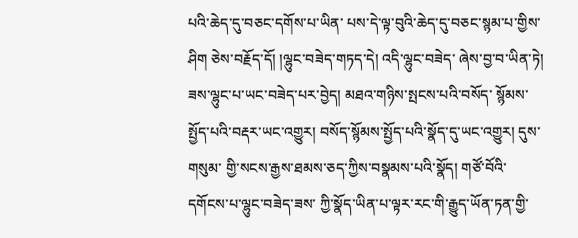པའི་ཆེད་དུ་བཅང་དགོས་པ་ཡིན་ པས་དེ་ལྟ་བུའི་ཆེད་དུ་བཅང་སྙམ་པ་གྱིས་ཤིག ཅེས་བརྗོད་དོ། །ལྷུང་བཟེད་གཏད་དེ། འདི་ལྷུང་བཟེད་ ཞེས་བྱ་བ་ཡིན་ཏེ། ཟས་ལྷུང་པ་ཡང་བཟེད་པར་བྱེད། མཐའ་གཉིས་སྤངས་པའི་བསོད་ སྙོམས་སྤྱོད་པའི་བརྡར་ཡང་འགྱུར། བསོད་སྙོམས་སྤྱོད་པའི་སྣོད་དུ་ཡང་འགྱུར། དུས་གསུམ་ གྱི་སངས་རྒྱས་ཐམས་ཅད་ཀྱིས་བསྣམས་པའི་སྣོད། གཙོ་བོའི་དགོངས་པ་ལྷུང་བཟེད་ཟས་ ཀྱི་སྣོད་ཡིན་པ་ལྟར་རང་གི་རྒྱུད་ཡོན་ཏན་གྱི་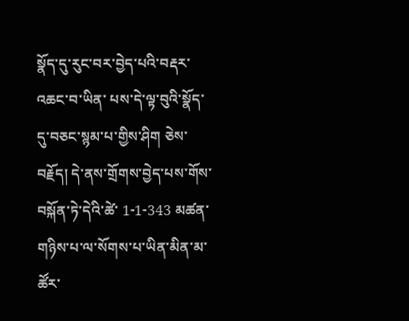སྣོད་དུ་རུང་བར་བྱེད་པའི་བརྡར་འཆང་བ་ཡིན་ པས་དེ་ལྟ་བུའི་སྣོད་དུ་བཅང་སྙམ་པ་གྱིས་ཤིག ཅེས་བརྗོད། དེ་ནས་གྲོགས་བྱེད་པས་གོས་བསྐོན་ཏེ་དེའི་ཚེ་ 1-1-343 མཚན་གཉིས་པ་ལ་སོགས་པ་ཡིན་མིན་མ་ཚོར་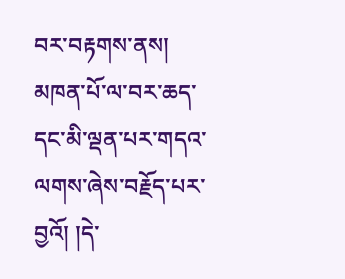བར་བརྟགས་ནས། མཁན་པོ་ལ་བར་ཆད་དང་མི་ལྡན་པར་གདའ་ ལགས་ཞེས་བརྗོད་པར་བྱའོ། །དེ་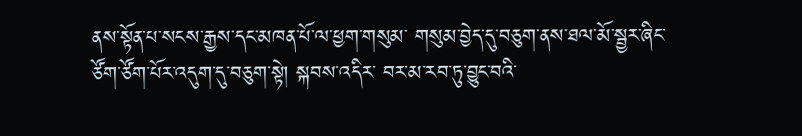ནས་སྟོན་པ་སངས་རྒྱས་དང་མཁན་པོ་ལ་ཕྱག་གསུམ་ གསུམ་བྱེད་དུ་བཅུག་ནས་ཐལ་མོ་སྦྱར་ཞིང་ཙོག་ཙོག་པོར་འདུག་དུ་བཅུག་སྟེ། སྐབས་འདིར་ བར་མ་རབ་ཏུ་བྱུང་བའི་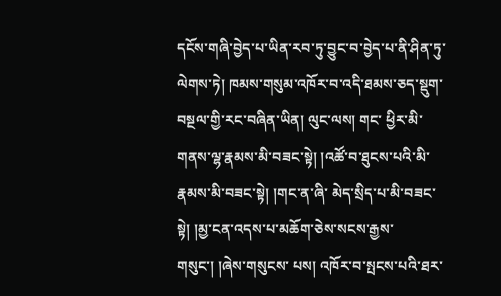དངོས་གཞི་བྱེད་པ་ཡིན་རབ་ཏུ་བྱུང་བ་བྱེད་པ་ནི་ཤིན་ཏུ་ལེགས་ཏེ། ཁམས་གསུམ་འཁོར་བ་འདི་ཐམས་ཅད་སྡུག་བསྔལ་གྱི་རང་བཞིན་ཡིན། ལུང་ལས། གང་ ཕྱིར་མི་གནས་ལྷ་རྣམས་མི་བཟང་སྟེ། །འཚོ་བ་ཐུངས་པའི་མི་རྣམས་མི་བཟང་སྟེ། །གང་ན་ཞི་ མེད་སྲིད་པ་མི་བཟང་སྟེ། །མྱ་ངན་འདས་པ་མཆོག་ཅེས་སངས་རྒྱས་གསུང་། །ཞེས་གསུངས་ པས། འཁོར་བ་སྤངས་པའི་ཐར་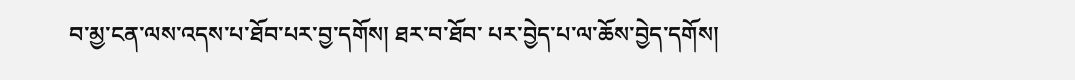བ་མྱ་ངན་ལས་འདས་པ་ཐོབ་པར་བྱ་དགོས། ཐར་བ་ཐོབ་ པར་བྱེད་པ་ལ་ཆོས་བྱེད་དགོས།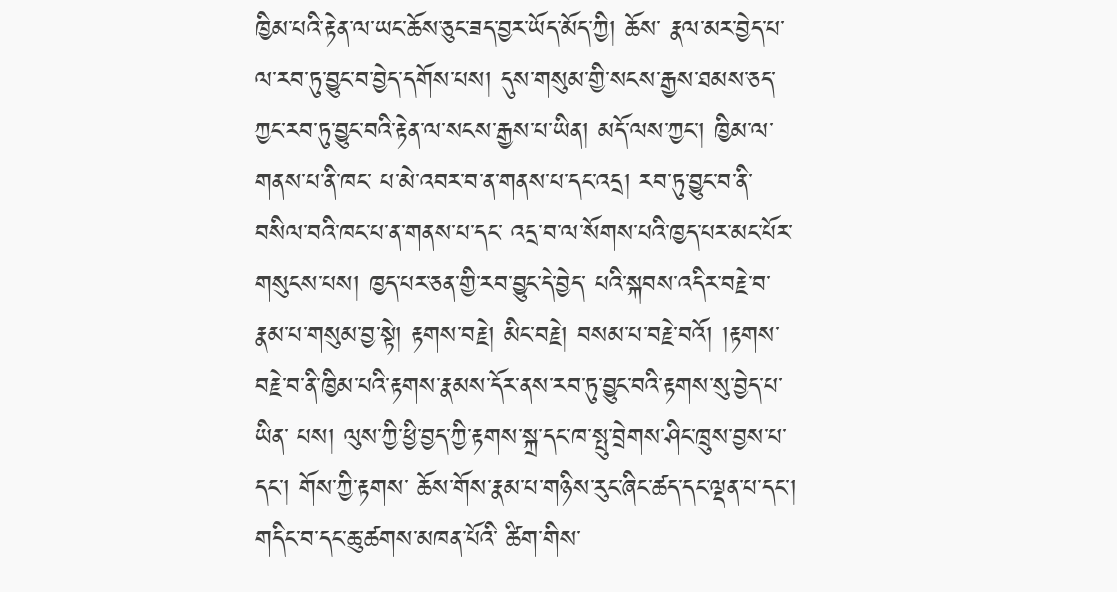ཁྱིམ་པའི་རྟེན་ལ་ཡང་ཆོས་ཅུང་ཟད་བྱར་ཡོད་མོད་ཀྱི། ཆོས་ རྣལ་མར་བྱེད་པ་ལ་རབ་ཏུ་བྱུང་བ་བྱེད་དགོས་པས། དུས་གསུམ་གྱི་སངས་རྒྱས་ཐམས་ཅད་ ཀྱང་རབ་ཏུ་བྱུང་བའི་རྟེན་ལ་སངས་རྒྱས་པ་ཡིན། མདོ་ལས་ཀྱང་། ཁྱིམ་ལ་གནས་པ་ནི་ཁང་ པ་མེ་འབར་བ་ན་གནས་པ་དང་འདྲ། རབ་ཏུ་བྱུང་བ་ནི་བསིལ་བའི་ཁང་པ་ན་གནས་པ་དང་ འདྲ་བ་ལ་སོགས་པའི་ཁྱད་པར་མང་པོར་གསུངས་པས། ཁྱད་པར་ཅན་གྱི་རབ་བྱུང་དེ་བྱེད་ པའི་སྐབས་འདིར་བརྗེ་བ་རྣམ་པ་གསུམ་བྱ་སྟེ། རྟགས་བརྗེ། མིང་བརྗེ། བསམ་པ་བརྗེ་བའོ། །རྟགས་བརྗེ་བ་ནི་ཁྱིམ་པའི་རྟགས་རྣམས་དོར་ནས་རབ་ཏུ་བྱུང་བའི་རྟགས་སུ་བྱེད་པ་ཡིན་ པས། ལུས་ཀྱི་ཕྱི་བྱད་ཀྱི་རྟགས་སྐྲ་དང་ཁ་སྤུ་བྲེགས་ཤིང་ཁྲུས་བྱས་པ་དང་། གོས་ཀྱི་རྟགས་ ཆོས་གོས་རྣམ་པ་གཉིས་རུང་ཞིང་ཚད་དང་ལྡན་པ་དང་། གདིང་བ་དང་ཆུ་ཚགས་མཁན་པོའི་ ཚིག་གིས་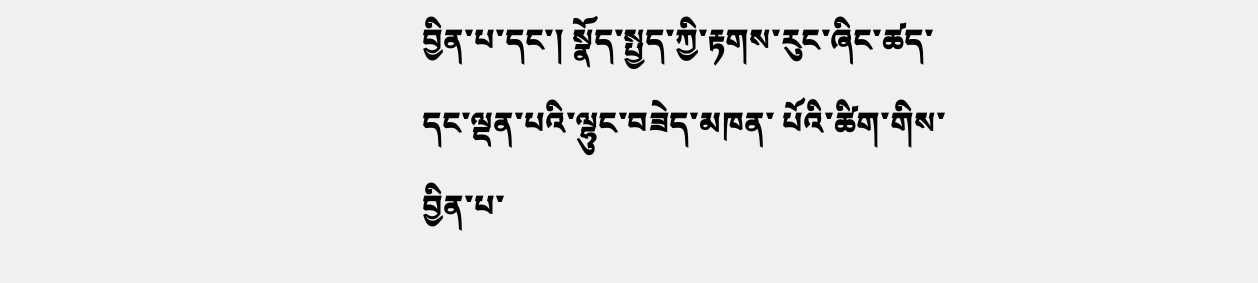བྱིན་པ་དང་། སྣོད་སྤྱད་ཀྱི་རྟགས་རུང་ཞིང་ཚད་དང་ལྡན་པའི་ལྷུང་བཟེད་མཁན་ པོའི་ཚིག་གིས་བྱིན་པ་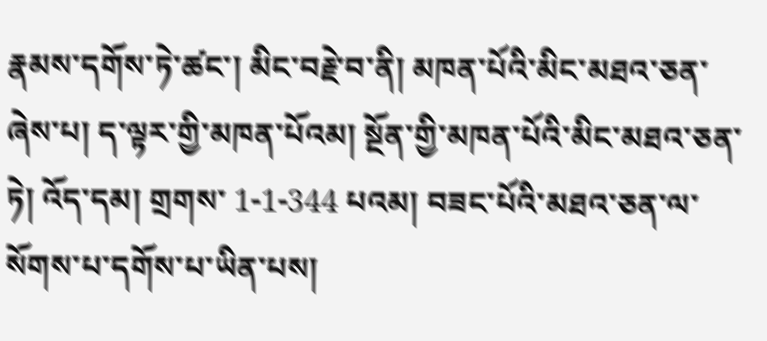རྣམས་དགོས་ཏེ་ཚང་། མིང་བརྗེ་བ་ནི། མཁན་པོའི་མིང་མཐའ་ཅན་ ཞེས་པ། ད་ལྟར་གྱི་མཁན་པོའམ། སྔོན་གྱི་མཁན་པོའི་མིང་མཐའ་ཅན་ཏེ། འོད་དམ། གྲགས་ 1-1-344 པའམ། བཟང་པོའི་མཐའ་ཅན་ལ་སོགས་པ་དགོས་པ་ཡིན་པས།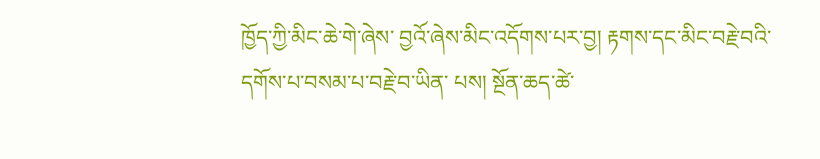ཁྱོད་ཀྱི་མིང་ཆེ་གེ་ཞེས་ བྱའོ་ཞེས་མིང་འདོགས་པར་བྱ། རྟགས་དང་མིང་བརྗེ་བའི་དགོས་པ་བསམ་པ་བརྗེ་བ་ཡིན་ པས། སྔོན་ཆད་ཚེ་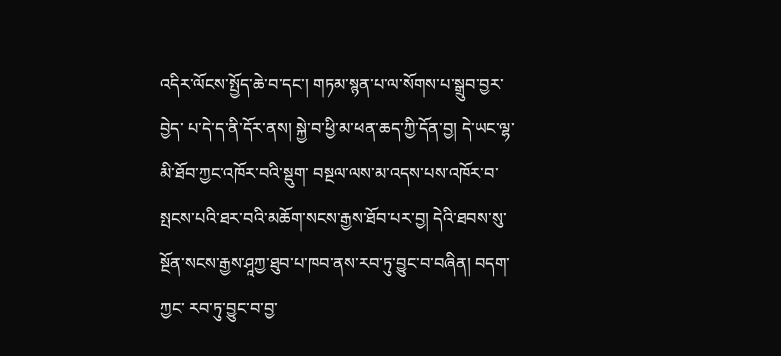འདིར་ལོངས་སྤྱོད་ཆེ་བ་དང་། གཏམ་སྙན་པ་ལ་སོགས་པ་སྒྲུབ་བྱར་བྱེད་ པ་དེ་ད་ནི་དོར་ནས། སྐྱེ་བ་ཕྱི་མ་ཕན་ཆད་ཀྱི་དོན་བྱ། དེ་ཡང་ལྷ་མི་ཐོབ་ཀྱང་འཁོར་བའི་སྡུག་ བསྔལ་ལས་མ་འདས་པས་འཁོར་བ་སྤངས་པའི་ཐར་བའི་མཆོག་སངས་རྒྱས་ཐོབ་པར་བྱ། དེའི་ཐབས་སུ་སྔོན་སངས་རྒྱས་ཤཱཀྱ་ཐུབ་པ་ཁབ་ནས་རབ་ཏུ་བྱུང་བ་བཞིན། བདག་ཀྱང་ རབ་ཏུ་བྱུང་བ་བྱ་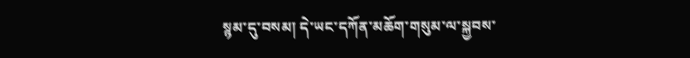སྙམ་དུ་བསམ། དེ་ཡང་དཀོན་མཆོག་གསུམ་ལ་སྐྱབས་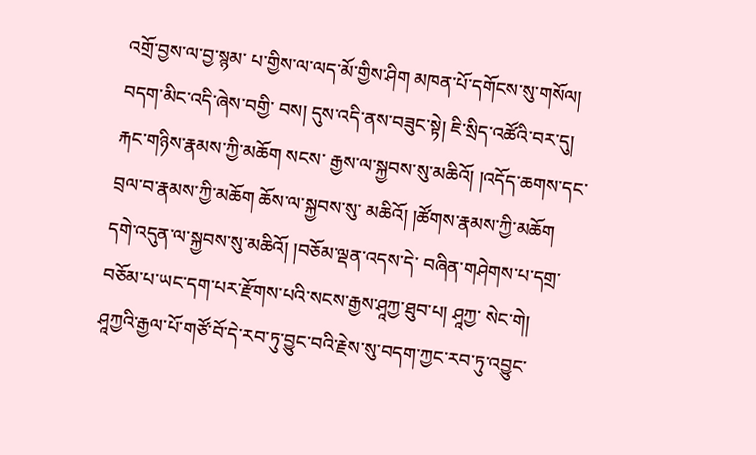འགྲོ་བྱས་ལ་བྱ་སྙམ་ པ་གྱིས་ལ་ལད་མོ་གྱིས་ཤིག མཁན་པོ་དགོངས་སུ་གསོལ། བདག་མིང་འདི་ཞེས་བགྱི་ བས། དུས་འདི་ནས་བཟུང་སྟེ། ཇི་སྲིད་འཚོའི་བར་དུ། རྐང་གཉིས་རྣམས་ཀྱི་མཆོག སངས་ རྒྱས་ལ་སྐྱབས་སུ་མཆིའོ། །འདོད་ཆགས་དང་བྲལ་བ་རྣམས་ཀྱི་མཆོག ཆོས་ལ་སྐྱབས་སུ་ མཆིའོ། །ཚོགས་རྣམས་ཀྱི་མཆོག དགེ་འདུན་ལ་སྐྱབས་སུ་མཆིའོ། །བཅོམ་ལྡན་འདས་དེ་ བཞིན་གཤེགས་པ་དགྲ་བཅོམ་པ་ཡང་དག་པར་རྫོགས་པའི་སངས་རྒྱས་ཤཱཀྱ་ཐུབ་པ། ཤཱཀྱ་ སེང་གེ། ཤཱཀྱའི་རྒྱལ་པོ་གཙོ་བོ་དེ་རབ་ཏུ་བྱུང་བའི་རྗེས་སུ་བདག་ཀྱང་རབ་ཏུ་འབྱུང་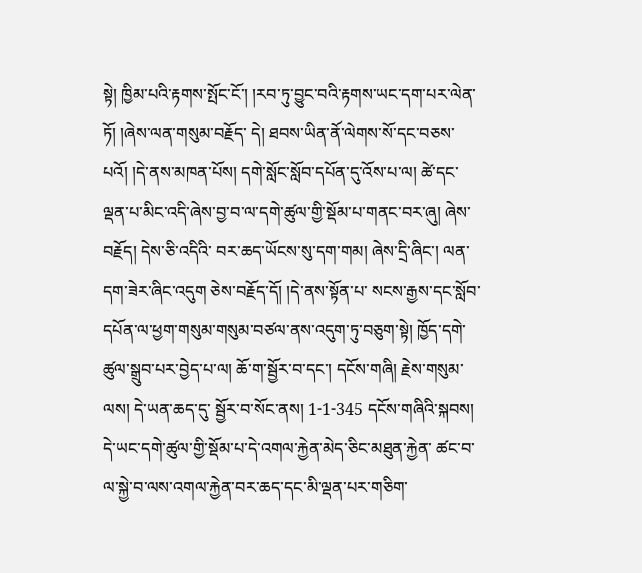སྟེ། ཁྱིམ་པའི་རྟགས་སྤོང་ངོ་། །རབ་ཏུ་བྱུང་བའི་རྟགས་ཡང་དག་པར་ལེན་ཏོ། །ཞེས་ལན་གསུམ་བརྗོད་ དེ། ཐབས་ཡིན་ནོ་ལེགས་སོ་དང་བཅས་པའོ། །དེ་ནས་མཁན་པོས། དགེ་སློང་སློབ་དཔོན་དུ་འོས་པ་ལ། ཚེ་དང་ ལྡན་པ་མིང་འདི་ཞེས་བྱ་བ་ལ་དགེ་ཚུལ་གྱི་སྡོམ་པ་གནང་བར་ཞུ། ཞེས་བརྗོད། དེས་ཅི་འདིའི་ བར་ཆད་ཡོངས་སུ་དག་གམ། ཞེས་དྲི་ཞིང་། ལན་དག་ཟེར་ཞིང་འདུག ཅེས་བརྗོད་དོ། །དེ་ནས་སྟོན་པ་ སངས་རྒྱས་དང་སློབ་དཔོན་ལ་ཕྱག་གསུམ་གསུམ་བཙལ་ནས་འདུག་ཏུ་བཅུག་སྟེ། ཁྱོད་དགེ་ ཚུལ་སྒྲུབ་པར་བྱེད་པ་ལ། ཆོ་ག་སྦྱོར་བ་དང་། དངོས་གཞི། རྗེས་གསུམ་ལས། དེ་ཡན་ཆད་དུ་ སྦྱོར་བ་སོང་ནས། 1-1-345 དངོས་གཞིའི་སྐབས། དེ་ཡང་དགེ་ཚུལ་གྱི་སྡོམ་པ་དེ་འགལ་རྐྱེན་མེད་ཅིང་མཐུན་རྐྱེན་ ཚང་བ་ལ་སྐྱེ་བ་ལས་འགལ་རྐྱེན་བར་ཆད་དང་མི་ལྡན་པར་གཅིག་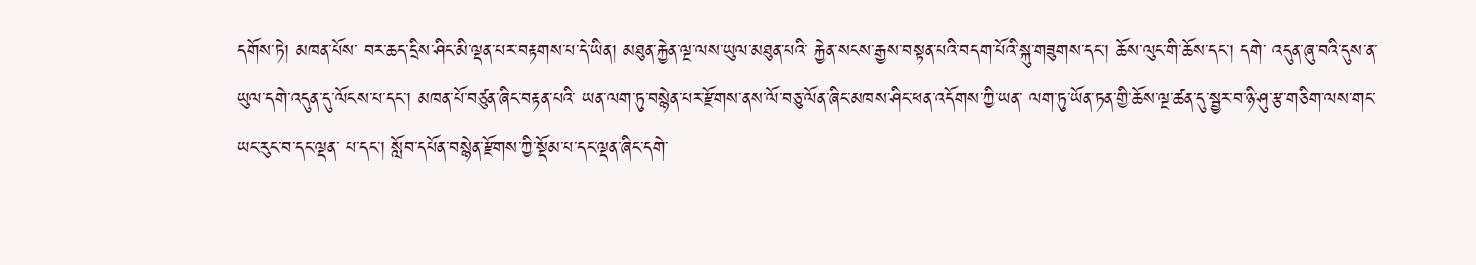དགོས་ཏེ། མཁན་པོས་ བར་ཆད་དྲིས་ཤིང་མི་ལྡན་པར་བརྟགས་པ་དེ་ཡིན། མཐུན་རྐྱེན་ལྔ་ལས་ཡུལ་མཐུན་པའི་ རྐྱེན་སངས་རྒྱས་བསྟན་པའི་བདག་པོའི་སྐུ་གཟུགས་དང་། ཆོས་ལུང་གི་ཆོས་དང་། དགེ་ འདུན་ཞུ་བའི་དུས་ན་ཡུལ་དགེ་འདུན་དུ་ལོངས་པ་དང་། མཁན་པོ་བཙུན་ཞིང་བརྟན་པའི་ ཡན་ལག་ཏུ་བསྙེན་པར་རྫོགས་ནས་ལོ་བཅུ་ལོན་ཞིང་མཁས་ཤིང་ཕན་འདོགས་ཀྱི་ཡན་ ལག་ཏུ་ཡོན་ཏན་གྱི་ཆོས་ལྔ་ཚན་དུ་སྦྱར་བ་ཉི་ཤུ་རྩ་གཅིག་ལས་གང་ཡང་རུང་བ་དང་ལྡན་ པ་དང་། སློབ་དཔོན་བསྙེན་རྫོགས་ཀྱི་སྡོམ་པ་དང་ལྡན་ཞིང་དགེ་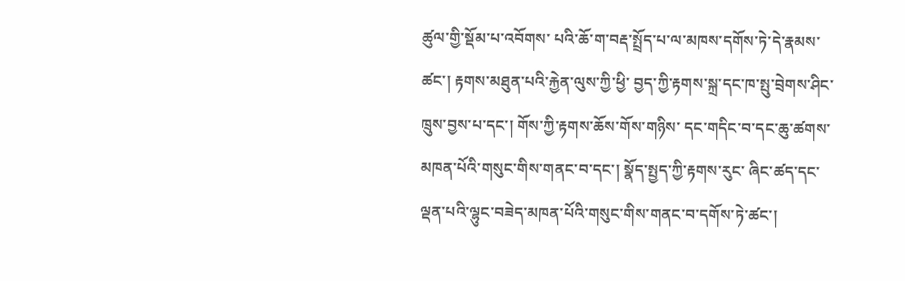ཚུལ་གྱི་སྡོམ་པ་འབོགས་ པའི་ཆོ་ག་བརྡ་སྤྲོད་པ་ལ་མཁས་དགོས་ཏེ་དེ་རྣམས་ཚང་། རྟགས་མཐུན་པའི་རྐྱེན་ལུས་ཀྱི་ཕྱི་ བྱད་ཀྱི་རྟགས་སྐྲ་དང་ཁ་སྤུ་བྲེགས་ཤིང་ཁྲུས་བྱས་པ་དང་། གོས་ཀྱི་རྟགས་ཆོས་གོས་གཉིས་ དང་གདིང་བ་དང་ཆུ་ཚགས་མཁན་པོའི་གསུང་གིས་གནང་བ་དང་། སྣོད་སྤྱད་ཀྱི་རྟགས་རུང་ ཞིང་ཚད་དང་ལྡན་པའི་ལྷུང་བཟེད་མཁན་པོའི་གསུང་གིས་གནང་བ་དགོས་ཏེ་ཚང་།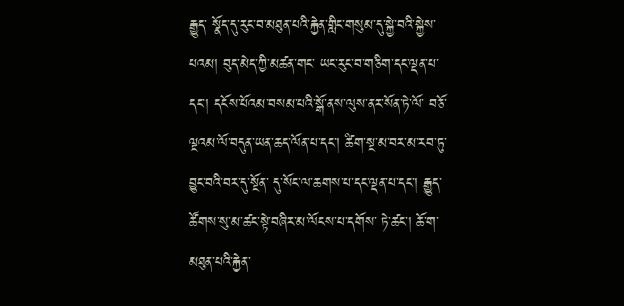རྒྱུད་ སྣོད་དུ་རུང་བ་མཐུན་པའི་རྐྱེན་གླིང་གསུམ་དུ་སྐྱེ་བའི་སྐྱེས་པའམ། བུད་མེད་ཀྱི་མཚན་གང་ ཡང་རུང་བ་གཅིག་དང་ལྡན་པ་དང་། དངོས་པོའམ་བསམ་པའི་སྒོ་ནས་ལུས་ནར་སོན་ཏེ་ལོ་ བཅོ་ལྔའམ་ལོ་བདུན་ཡན་ཆད་ལོན་པ་དང་། ཚིག་སྔ་མ་བར་མ་རབ་ཏུ་བྱུང་བའི་བར་དུ་སྔོན་ དུ་སོང་ལ་ཆགས་པ་དང་ལྡན་པ་དང་། རྒྱུད་ཚོགས་སུ་མ་ཚང་སྟེ་བཞིར་མ་ལོངས་པ་དགོས་ ཏེ་ཚང་། ཆོ་ག་མཐུན་པའི་རྐྱེན་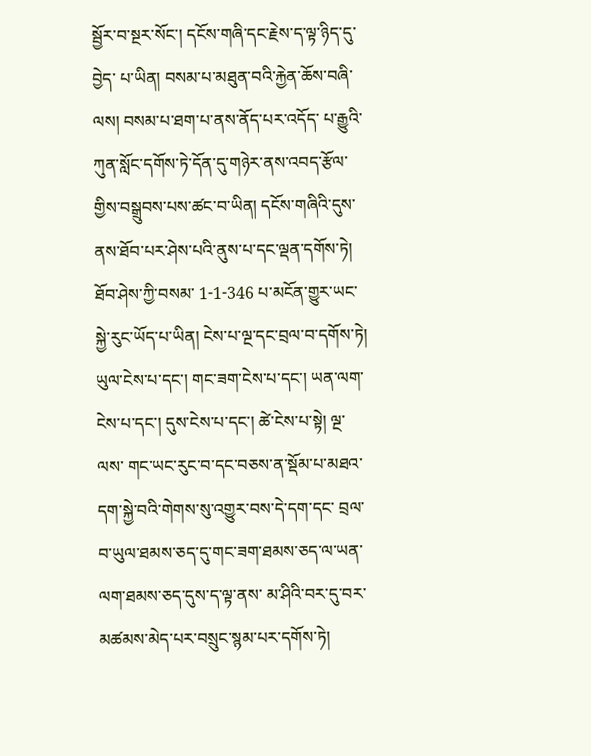སྦྱོར་བ་སྔར་སོང་། དངོས་གཞི་དང་རྗེས་ད་ལྟ་ཉིད་དུ་བྱེད་ པ་ཡིན། བསམ་པ་མཐུན་བའི་རྐྱེན་ཆོས་བཞི་ལས། བསམ་པ་ཐག་པ་ནས་ནོད་པར་འདོད་ པ་རྒྱུའི་ཀུན་སློང་དགོས་ཏེ་དོན་དུ་གཉེར་ནས་འབད་རྩོལ་གྱིས་བསྒྲུབས་པས་ཚང་བ་ཡིན། དངོས་གཞིའི་དུས་ནས་ཐོབ་པར་ཤེས་པའི་ནུས་པ་དང་ལྡན་དགོས་ཏེ། ཐོབ་ཤེས་ཀྱི་བསམ་ 1-1-346 པ་མངོན་གྱུར་ཡང་སྐྱེ་རུང་ཡོད་པ་ཡིན། ངེས་པ་ལྔ་དང་བྲལ་བ་དགོས་ཏེ། ཡུལ་ངེས་པ་དང་། གང་ཟག་ངེས་པ་དང་། ཡན་ལག་ངེས་པ་དང་། དུས་ངེས་པ་དང་། ཚེ་ངེས་པ་སྟེ། ལྔ་ལས་ གང་ཡང་རུང་བ་དང་བཅས་ན་སྡོམ་པ་མཐའ་དག་སྐྱེ་བའི་གེགས་སུ་འགྱུར་བས་དེ་དག་དང་ བྲལ་བ་ཡུལ་ཐམས་ཅད་དུ་གང་ཟག་ཐམས་ཅད་ལ་ཡན་ལག་ཐམས་ཅད་དུས་ད་ལྟ་ནས་ མ་ཤིའི་བར་དུ་བར་མཚམས་མེད་པར་བསྲུང་སྙམ་པར་དགོས་ཏེ།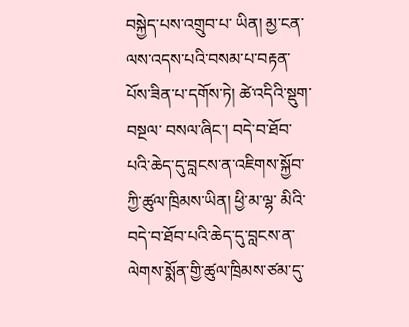བསྐྱེད་པས་འགྲུབ་པ་ ཡིན། མྱ་ངན་ལས་འདས་པའི་བསམ་པ་བརྟན་པོས་ཟིན་པ་དགོས་ཏེ། ཚེ་འདིའི་སྡུག་བསྔལ་ བསལ་ཞིང་། བདེ་བ་ཐོབ་པའི་ཆེད་དུ་བླངས་ན་འཇིགས་སྐྱོབ་ཀྱི་ཚུལ་ཁྲིམས་ཡིན། ཕྱི་མ་ལྷ་ མིའི་བདེ་བ་ཐོབ་པའི་ཆེད་དུ་བླངས་ན་ལེགས་སྨོན་གྱི་ཚུལ་ཁྲིམས་ཙམ་དུ་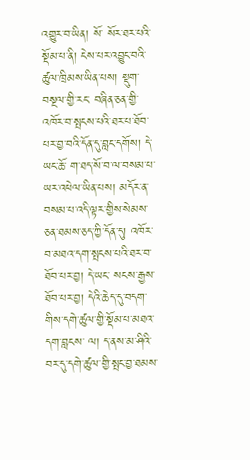འགྱུར་བ་ཡིན། སོ་ སོར་ཐར་པའི་སྡོམ་པ་ནི། ངེས་པར་འབྱུང་བའི་ཚུལ་ཁྲིམས་ཡིན་པས། སྡུག་བསྔལ་གྱི་རང་ བཞིན་ཅན་གྱི་འཁོར་བ་སྤངས་པའི་ཐར་པ་ཐོབ་པར་བྱ་བའི་དོན་དུ་བླང་དགོས། དེ་ཡང་ཆོ་ ག་ཐད་སོ་བ་ལ་བསམ་པ་ཡར་འཕེལ་ཡིན་པས། མདོར་ན་བསམ་པ་འདི་ལྟར་གྱིས་སེམས་ ཅན་ཐམས་ཅད་ཀྱི་དོན་དུ། འཁོར་བ་མཐའ་དག་སྤངས་པའི་ཐར་བ་ཐོབ་པར་བྱ། དེ་ཡང་ སངས་རྒྱས་ཐོབ་པར་བྱ། དེའི་ཆེད་དུ་བདག་གིས་དགེ་ཚུལ་གྱི་སྡོམ་པ་མཐའ་དག་བླངས་ ལ། ད་ནས་མ་ཤིའི་བར་དུ་དགེ་ཚུལ་གྱི་སྤང་བྱ་ཐམས་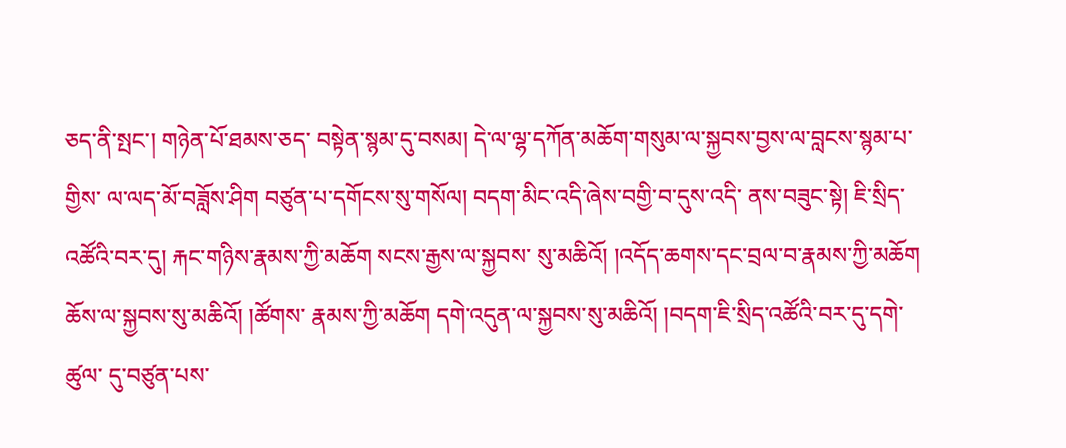ཅད་ནི་སྤང་། གཉེན་པོ་ཐམས་ཅད་ བསྟེན་སྙམ་དུ་བསམ། དེ་ལ་ལྷ་དཀོན་མཆོག་གསུམ་ལ་སྐྱབས་བྱས་ལ་བླངས་སྙམ་པ་གྱིས་ ལ་ལད་མོ་བཟློས་ཤིག བཙུན་པ་དགོངས་སུ་གསོལ། བདག་མིང་འདི་ཞེས་བགྱི་བ་དུས་འདི་ ནས་བཟུང་སྟེ། ཇི་སྲིད་འཚོའི་བར་དུ། རྐང་གཉིས་རྣམས་ཀྱི་མཆོག སངས་རྒྱས་ལ་སྐྱབས་ སུ་མཆིའོ། །འདོད་ཆགས་དང་བྲལ་བ་རྣམས་ཀྱི་མཆོག ཆོས་ལ་སྐྱབས་སུ་མཆིའོ། །ཚོགས་ རྣམས་ཀྱི་མཆོག དགེ་འདུན་ལ་སྐྱབས་སུ་མཆིའོ། །བདག་ཇི་སྲིད་འཚོའི་བར་དུ་དགེ་ཚུལ་ དུ་བཙུན་པས་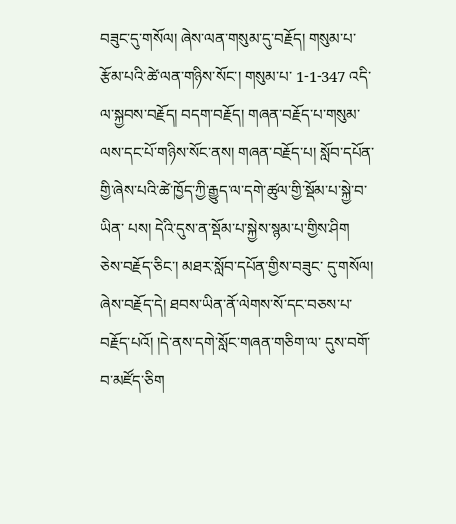བཟུང་དུ་གསོལ། ཞེས་ལན་གསུམ་དུ་བརྗོད། གསུམ་པ་རྩོམ་པའི་ཚེ་ལན་གཉིས་སོང་། གསུམ་པ་ 1-1-347 འདི་ལ་སྐྱབས་བརྗོད། བདག་བརྗོད། གཞན་བརྗོད་པ་གསུམ་ལས་དང་པོ་གཉིས་སོང་ནས། གཞན་བརྗོད་པ། སློབ་དཔོན་གྱི་ཞེས་པའི་ཚེ་ཁྱོད་ཀྱི་རྒྱུད་ལ་དགེ་ཚུལ་གྱི་སྡོམ་པ་སྐྱེ་བ་ཡིན་ པས། དེའི་དུས་ན་སྡོམ་པ་སྐྱེས་སྙམ་པ་གྱིས་ཤིག ཅེས་བརྗོད་ཅིང་། མཐར་སློབ་དཔོན་གྱིས་བཟུང་ དུ་གསོལ། ཞེས་བརྗོད་དེ། ཐབས་ཡིན་ནོ་ལེགས་སོ་དང་བཅས་པ་བརྗོད་པའོ། །དེ་ནས་དགེ་སློང་གཞན་གཅིག་ལ་ དུས་བགོ་བ་མཛོད་ཅིག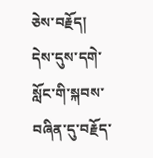ཅེས་བརྗོད། དེས་དུས་དགེ་སློང་གི་སྐབས་བཞིན་དུ་བརྗོད་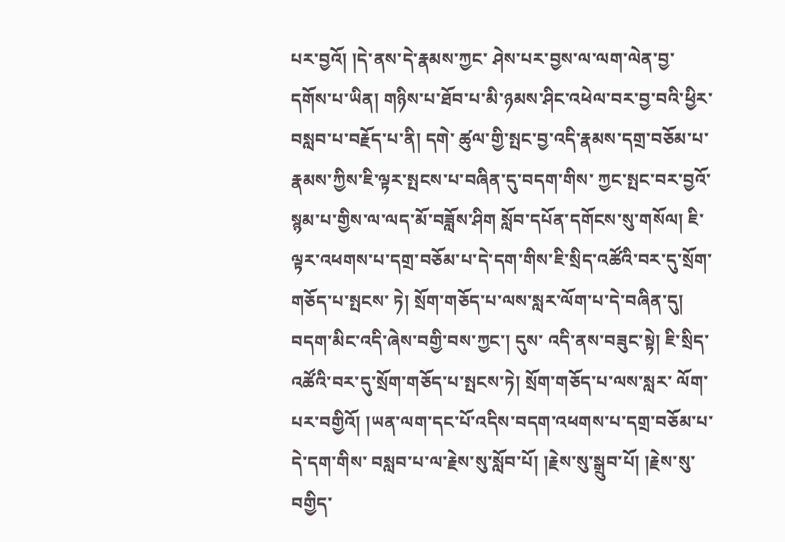པར་བྱའོ། །དེ་ནས་དེ་རྣམས་ཀྱང་ ཤེས་པར་བྱས་ལ་ལག་ལེན་བྱ་དགོས་པ་ཡིན། གཉིས་པ་ཐོབ་པ་མི་ཉམས་ཤིང་འཕེལ་བར་བྱ་བའི་ཕྱིར་བསླབ་པ་བརྗོད་པ་ནི། དགེ་ ཚུལ་གྱི་སྤང་བྱ་འདི་རྣམས་དགྲ་བཅོམ་པ་རྣམས་ཀྱིས་ཇི་ལྟར་སྤངས་པ་བཞིན་དུ་བདག་གིས་ ཀྱང་སྤང་བར་བྱའོ་སྙམ་པ་གྱིས་ལ་ལད་མོ་བཟློས་ཤིག སློབ་དཔོན་དགོངས་སུ་གསོལ། ཇི་ལྟར་འཕགས་པ་དགྲ་བཅོམ་པ་དེ་དག་གིས་ཇི་སྲིད་འཚོའི་བར་དུ་སྲོག་གཅོད་པ་སྤངས་ ཏེ། སྲོག་གཅོད་པ་ལས་སླར་ལོག་པ་དེ་བཞིན་དུ། བདག་མིང་འདི་ཞེས་བགྱི་བས་ཀྱང་། དུས་ འདི་ནས་བཟུང་སྟེ། ཇི་སྲིད་འཚོའི་བར་དུ་སྲོག་གཅོད་པ་སྤངས་ཏེ། སྲོག་གཅོད་པ་ལས་སླར་ ལོག་པར་བགྱིའོ། །ཡན་ལག་དང་པོ་འདིས་བདག་འཕགས་པ་དགྲ་བཅོམ་པ་དེ་དག་གིས་ བསླབ་པ་ལ་རྗེས་སུ་སློབ་པོ། །རྗེས་སུ་སྒྲུབ་པོ། །རྗེས་སུ་བགྱིད་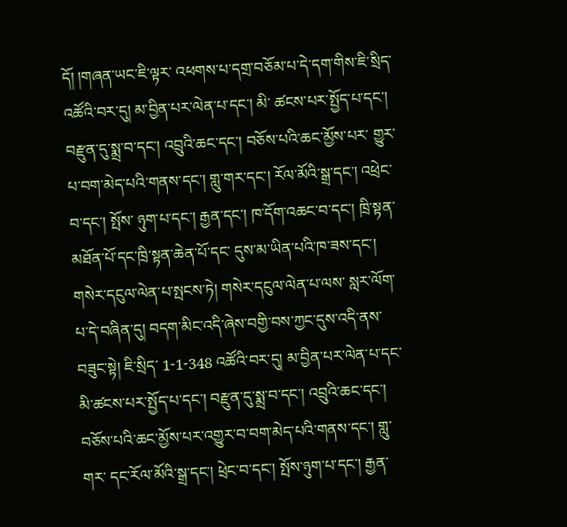དོ། །གཞན་ཡང་ཇི་ལྟར་ འཕགས་པ་དགྲ་བཅོམ་པ་དེ་དག་གིས་ཇི་སྲིད་འཚོའི་བར་དུ། མ་བྱིན་པར་ལེན་པ་དང་། མི་ ཚངས་པར་སྤྱོད་པ་དང་། བརྫུན་དུ་སྨྲ་བ་དང་། འབྲུའི་ཆང་དང་། བཅོས་པའི་ཆང་མྱོས་པར་ གྱུར་པ་བག་མེད་པའི་གནས་དང་། གླུ་གར་དང་། རོལ་མོའི་སྒྲ་དང་། འཕྲེང་བ་དང་། སྤོས་ ཉུག་པ་དང་། རྒྱན་དང་། ཁ་དོག་འཆང་བ་དང་། ཁྲི་སྟན་མཐོན་པོ་དང་ཁྲི་སྟན་ཆེན་པོ་དང་ དུས་མ་ཡིན་པའི་ཁ་ཟས་དང་། གསེར་དངུལ་ལེན་པ་སྤངས་ཏེ། གསེར་དངུལ་ལེན་པ་ལས་ སླར་ལོག་པ་དེ་བཞིན་དུ། བདག་མིང་འདི་ཞེས་བགྱི་བས་ཀྱང་དུས་འདི་ནས་བཟུང་སྟེ། ཇི་སྲིད་ 1-1-348 འཚོའི་བར་དུ། མ་བྱིན་པར་ལེན་པ་དང་མི་ཚངས་པར་སྤྱོད་པ་དང་། བརྫུན་དུ་སྨྲ་བ་དང་། འབྲུའི་ཆང་དང་། བཅོས་པའི་ཆང་མྱོས་པར་འགྱུར་བ་བག་མེད་པའི་གནས་དང་། གླུ་གར་ དང་རོལ་མོའི་སྒྲ་དང་། ཕྲེང་བ་དང་། སྤོས་ཉུག་པ་དང་། རྒྱན་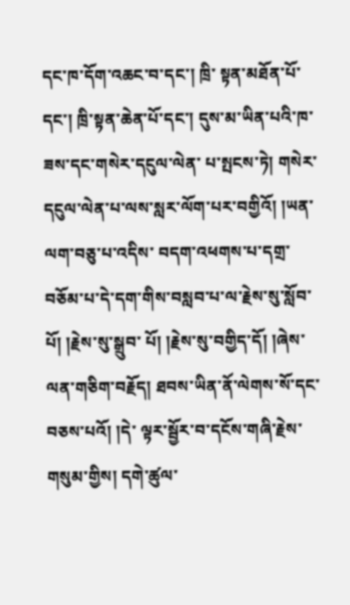དང་ཁ་དོག་འཆང་བ་དང་། ཁྲི་ སྟན་མཐོན་པོ་དང་། ཁྲི་སྟན་ཆེན་པོ་དང་། དུས་མ་ཡིན་པའི་ཁ་ཟས་དང་གསེར་དངུལ་ལེན་ པ་སྤངས་ཏེ། གསེར་དངུལ་ལེན་པ་ལས་སླར་ལོག་པར་བགྱིའོ། །ཡན་ལག་བཅུ་པ་འདིས་ བདག་འཕགས་པ་དགྲ་བཅོམ་པ་དེ་དག་གིས་བསླབ་པ་ལ་རྗེས་སུ་སློབ་པོ། །རྗེས་སུ་སྒྲུབ་ པོ། །རྗེས་སུ་བགྱིད་དོ། །ཞེས་ལན་གཅིག་བརྗོད། ཐབས་ཡིན་ནོ་ལེགས་སོ་དང་བཅས་པའོ། །དེ་ ལྟར་སྦྱོར་བ་དངོས་གཞི་རྗེས་གསུམ་གྱིས། དགེ་ཚུལ་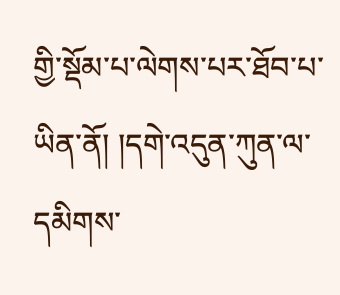གྱི་སྡོམ་པ་ལེགས་པར་ཐོབ་པ་ཡིན་ནོ། །དགེ་འདུན་ཀུན་ལ་དམིགས་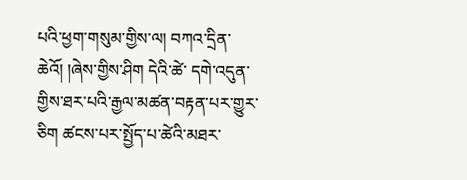པའི་ཕྱག་གསུམ་གྱིས་ལ། བཀའ་དྲིན་ཆེའོ། །ཞེས་གྱིས་ཤིག དེའི་ཚེ་ དགེ་འདུན་གྱིས་ཐར་པའི་རྒྱལ་མཚན་བརྟན་པར་གྱུར་ཅིག ཚངས་པར་སྤྱོད་པ་ཚེའི་མཐར་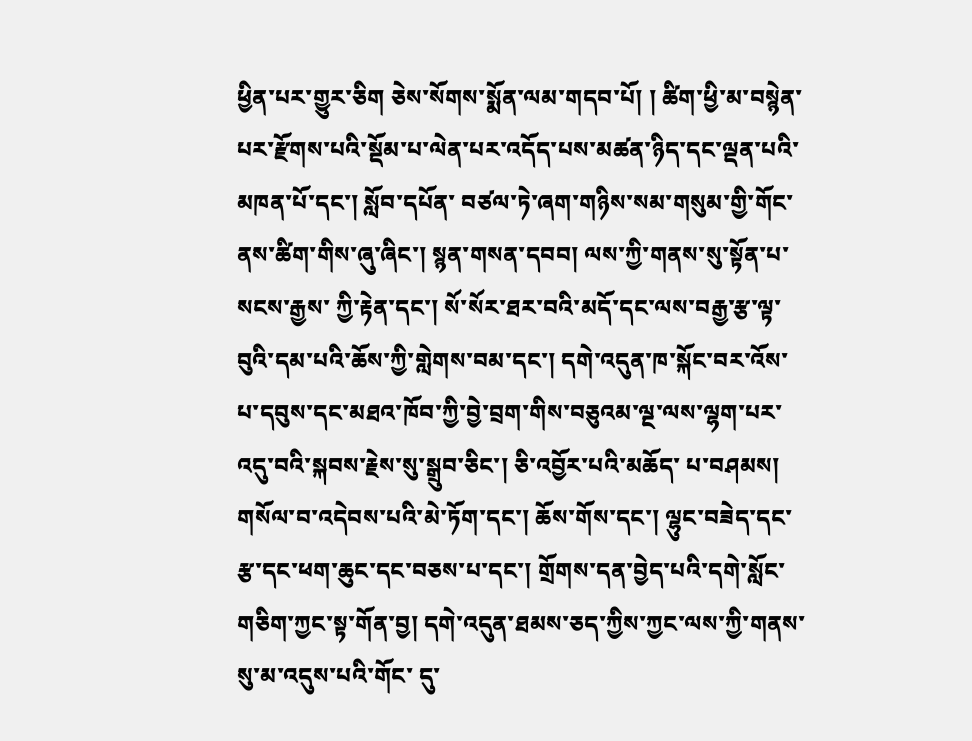ཕྱིན་པར་གྱུར་ཅིག ཅེས་སོགས་སྨོན་ལམ་གདབ་པོ། ། ཚིག་ཕྱི་མ་བསྙེན་པར་རྫོགས་པའི་སྡོམ་པ་ལེན་པར་འདོད་པས་མཚན་ཉིད་དང་ལྡན་པའི་མཁན་པོ་དང་། སློབ་དཔོན་ བཙལ་ཏེ་ཞག་གཉིས་སམ་གསུམ་གྱི་གོང་ནས་ཚིག་གིས་ཞུ་ཞིང་། སྙན་གསན་དབབ། ལས་ཀྱི་གནས་སུ་སྟོན་པ་སངས་རྒྱས་ ཀྱི་རྟེན་དང་། སོ་སོར་ཐར་བའི་མདོ་དང་ལས་བརྒྱ་རྩ་ལྟ་བུའི་དམ་པའི་ཆོས་ཀྱི་གླེགས་བམ་དང་། དགེ་འདུན་ཁ་སྐོང་བར་འོས་ པ་དབུས་དང་མཐའ་ཁོབ་ཀྱི་བྱེ་བྲག་གིས་བཅུའམ་ལྔ་ལས་ལྷག་པར་འདུ་བའི་སྐབས་རྗེས་སུ་སྒྲུབ་ཅིང་། ཅི་འབྱོར་པའི་མཆོད་ པ་བཤམས། གསོལ་བ་འདེབས་པའི་མེ་ཏོག་དང་། ཆོས་གོས་དང་། ལྷུང་བཟེད་དང་རྩ་དང་ཕག་ཆུང་དང་བཅས་པ་དང་། གྲོགས་དན་བྱེད་པའི་དགེ་སློང་གཅིག་ཀྱང་སྟ་གོན་བྱ། དགེ་འདུན་ཐམས་ཅད་ཀྱིས་ཀྱང་ལས་ཀྱི་གནས་སུ་མ་འདུས་པའི་གོང་ དུ་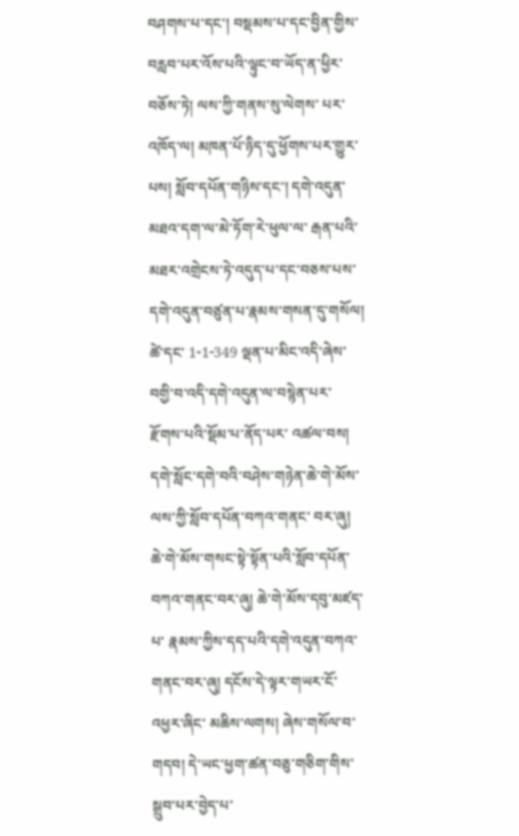བཤགས་པ་དང་། བསྡམས་པ་དང་བྱིན་གྱིས་བརླབ་པར་འོས་པའི་ལྟུང་བ་ཡོད་ན་ཕྱིར་བཅོས་ཏེ། ལས་ཀྱི་གནས་སུ་ལེགས་ པར་འཁོད་ལ། མཁན་པོ་ཉིད་དུ་ཕྱོགས་པར་གྱུར་པས། སློབ་དཔོན་གཉིས་དང་། དགེ་འདུན་མཐའ་དག་ལ་མེ་ཏོག་རེ་ཕུལ་ལ་ རྒན་པའི་མཐར་འགྲེངས་ཏེ་འདུད་པ་དང་བཅས་པས་དགེ་འདུན་བཙུན་པ་རྣམས་གསན་དུ་གསོལ། ཚེ་དང་ 1-1-349 ལྡན་པ་མིང་འདི་ཞེས་བགྱི་བ་འདི་དགེ་འདུན་ལ་བསྙེན་པར་རྫོགས་པའི་སྡོམ་པ་ནོད་པར་ འཚལ་བས། དགེ་སློང་དགེ་བའི་བཤེས་གཉེན་ཆེ་གེ་མོས་ལས་ཀྱི་སློབ་དཔོན་བཀའ་གནང་ བར་ཞུ། ཆེ་གེ་མོས་གསང་སྟེ་སྟོན་པའི་སློབ་དཔོན་བཀའ་གནང་བར་ཞུ། ཆེ་གེ་མོས་དབུ་མཛད་པ་ རྣམས་ཀྱིས་དད་པའི་དགེ་འདུན་བཀའ་གནང་བར་ཞུ། དངོས་དེ་ལྟར་གཡར་ངོ་འཕྱར་ཞིང་ མཆིས་ལགས། ཞེས་གསོལ་བ་གདབ། དེ་ཡང་ཕྱག་ཚན་བཅུ་གཅིག་གིས་སྒྲུབ་པར་བྱེད་པ་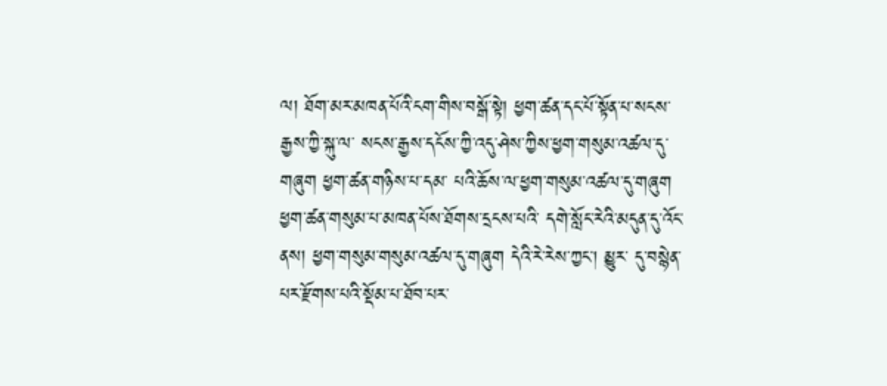ལ། ཐོག་མར་མཁན་པོའི་ངག་གིས་བསྒོ་སྟེ། ཕྱག་ཚན་དང་པོ་སྟོན་པ་སངས་རྒྱས་ཀྱི་སྐུ་ལ་ སངས་རྒྱས་དངོས་ཀྱི་འདུ་ཤེས་ཀྱིས་ཕྱག་གསུམ་འཚལ་དུ་གཞུག ཕྱག་ཚན་གཉིས་པ་དམ་ པའི་ཆོས་ལ་ཕྱག་གསུམ་འཚལ་དུ་གཞུག ཕྱག་ཚན་གསུམ་པ་མཁན་པོས་ཐོགས་དྲངས་པའི་ དགེ་སློང་རེའི་མདུན་དུ་འོང་ནས། ཕྱག་གསུམ་གསུམ་འཚལ་དུ་གཞུག དེའི་རེ་རེས་ཀྱང་། མྱུར་ དུ་བསྙེན་པར་རྫོགས་པའི་སྡོམ་པ་ཐོབ་པར་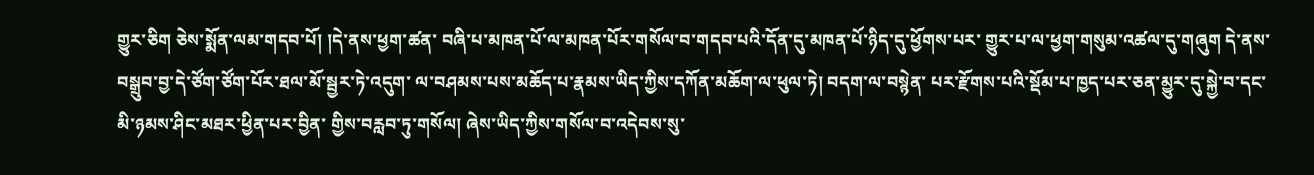གྱུར་ཅིག ཅེས་སྨོན་ལམ་གདབ་པོ། །དེ་ནས་ཕྱག་ཚན་ བཞི་པ་མཁན་པོ་ལ་མཁན་པོར་གསོལ་བ་གདབ་པའི་དོན་དུ་མཁན་པོ་ཉིད་དུ་ཕྱོགས་པར་ གྱུར་པ་ལ་ཕྱག་གསུམ་འཚལ་དུ་གཞུག དེ་ནས་བསྒྲུབ་བྱ་དེ་ཙོག་ཙོག་པོར་ཐལ་མོ་སྦྱར་ཏེ་འདུག་ ལ་བཤམས་པས་མཆོད་པ་རྣམས་ཡིད་ཀྱིས་དཀོན་མཆོག་ལ་ཕུལ་ཏེ། བདག་ལ་བསྙེན་ པར་རྫོགས་པའི་སྡོམ་པ་ཁྱད་པར་ཅན་མྱུར་དུ་སྐྱེ་བ་དང་མི་ཉམས་ཤིང་མཐར་ཕྱིན་པར་བྱིན་ གྱིས་བརླབ་ཏུ་གསོལ། ཞེས་ཡིད་ཀྱིས་གསོལ་བ་འདེབས་སུ་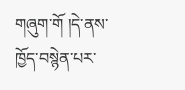གཞུག་གོ །དེ་ནས་ཁྱོད་བསྙེན་པར་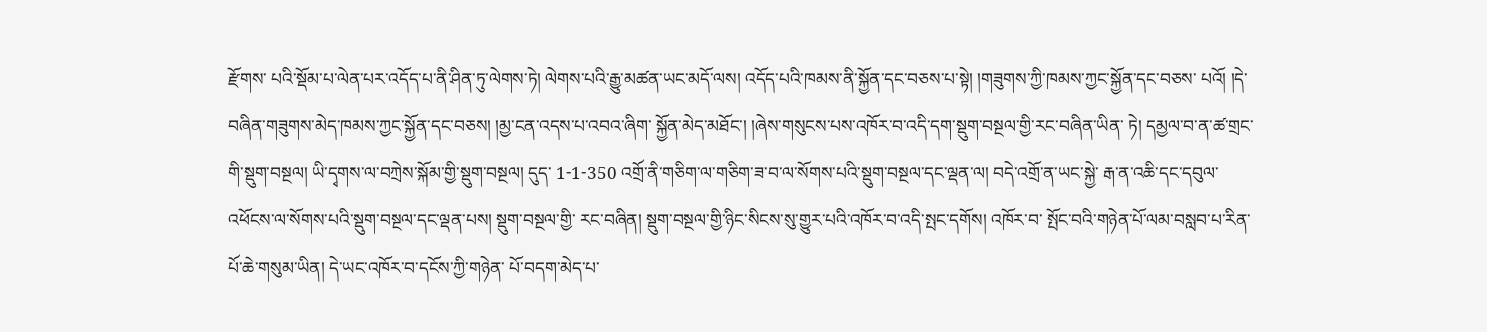རྫོགས་ པའི་སྡོམ་པ་ལེན་པར་འདོད་པ་ནི་ཤིན་ཏུ་ལེགས་ཏེ། ལེགས་པའི་རྒྱུ་མཚན་ཡང་མདོ་ལས། འདོད་པའི་ཁམས་ནི་སྐྱོན་དང་བཅས་པ་སྟེ། །གཟུགས་ཀྱི་ཁམས་ཀྱང་སྐྱོན་དང་བཅས་ པའོ། །དེ་བཞིན་གཟུགས་མེད་ཁམས་ཀྱང་སྐྱོན་དང་བཅས། །མྱ་ངན་འདས་པ་འབའ་ཞིག་ སྐྱོན་མེད་མཐོང་། །ཞེས་གསུངས་པས་འཁོར་བ་འདི་དག་སྡུག་བསྔལ་གྱི་རང་བཞིན་ཡིན་ ཏེ། དམྱལ་བ་ན་ཚ་གྲང་གི་སྡུག་བསྔལ། ཡི་དྭགས་ལ་བཀྲེས་སྐོམ་གྱི་སྡུག་བསྔལ། དུད་ 1-1-350 འགྲོ་ནི་གཅིག་ལ་གཅིག་ཟ་བ་ལ་སོགས་པའི་སྡུག་བསྔལ་དང་ལྡན་ལ། བདེ་འགྲོ་ན་ཡང་སྐྱེ་ རྒ་ན་འཆི་དང་དབུལ་འཕོངས་ལ་སོགས་པའི་སྡུག་བསྔལ་དང་ལྡན་པས། སྡུག་བསྔལ་གྱི་ རང་བཞིན། སྡུག་བསྔལ་གྱི་ཉིང་སིངས་སུ་གྱུར་པའི་འཁོར་བ་འདི་སྤང་དགོས། འཁོར་བ་ སྤོང་བའི་གཉེན་པོ་ལམ་བསླབ་པ་རིན་པོ་ཆེ་གསུམ་ཡིན། དེ་ཡང་འཁོར་བ་དངོས་ཀྱི་གཉེན་ པོ་བདག་མེད་པ་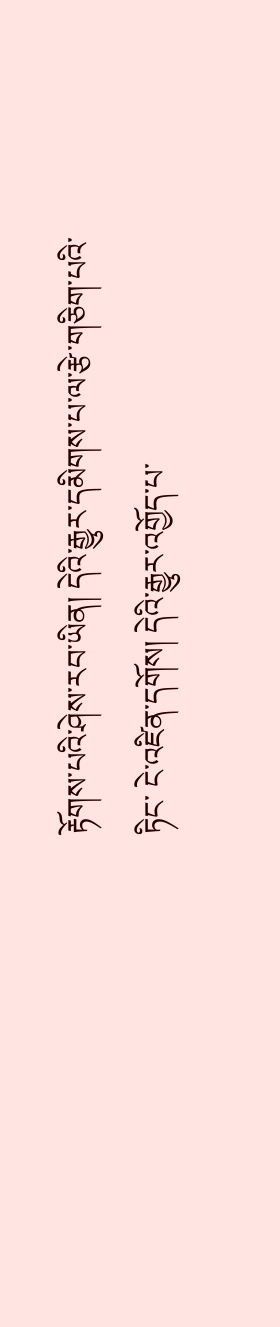རྟོགས་པའི་ཤེས་རབ་ཡིན། དེའི་རྒྱུར་དམིགས་པ་ལ་རྩེ་གཅིག་པའི་ཏིང་ ངེ་འཛིན་དགོས། དེའི་རྒྱུར་འགྱོད་པ་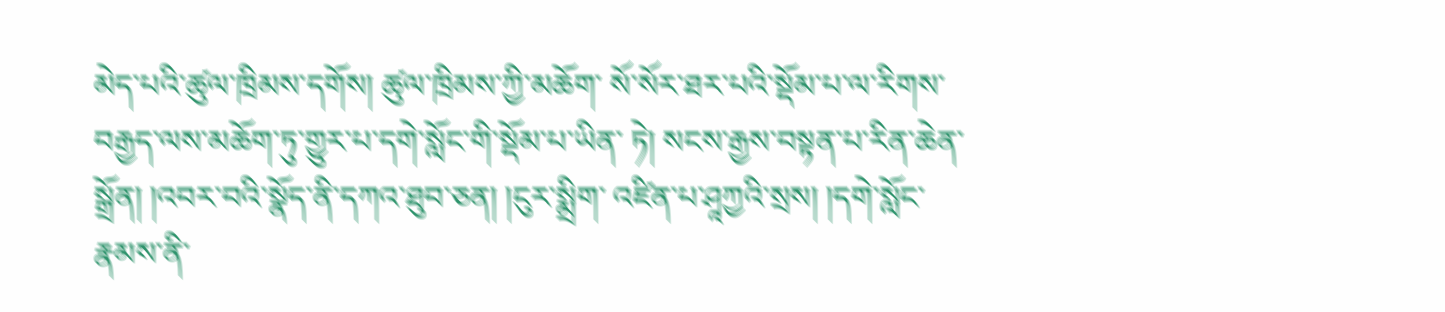མེད་པའི་ཚུལ་ཁྲིམས་དགོས། ཚུལ་ཁྲིམས་ཀྱི་མཆོག་ སོ་སོར་ཐར་པའི་སྡོམ་པ་ལ་རིགས་བརྒྱད་ལས་མཆོག་ཏུ་གྱུར་པ་དགེ་སློང་གི་སྡོམ་པ་ཡིན་ ཏེ། སངས་རྒྱས་བསྟན་པ་རིན་ཆེན་སྒྲོན། །འབར་བའི་སྣོད་ནི་དཀའ་ཐུབ་ཅན། །ངུར་སྨྲིག་ འཛིན་པ་ཤཱཀྱའི་སྲས། །དགེ་སློང་རྣམས་ནི་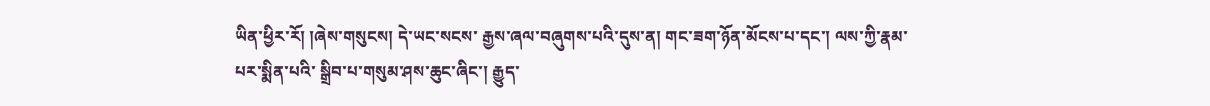ཡིན་ཕྱིར་རོ། །ཞེས་གསུངས། དེ་ཡང་སངས་ རྒྱས་ཞལ་བཞུགས་པའི་དུས་ན། གང་ཟག་ཉོན་མོངས་པ་དང་། ལས་ཀྱི་རྣམ་པར་སྨིན་པའི་ སྒྲིབ་པ་གསུམ་ཤས་ཆུང་ཞིང་། རྒྱུད་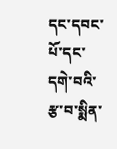དང་དབང་པོ་དང་དགེ་བའི་རྩ་བ་སྨིན་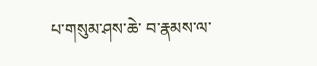པ་གསུམ་ཤས་ཆེ་ བ་རྣམས་ལ་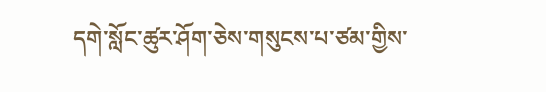དགེ་སློང་ཚུར་ཤོག་ཅེས་གསུངས་པ་ཙམ་གྱིས་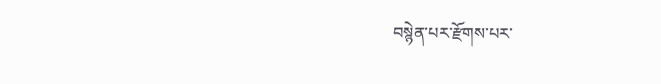བསྙེན་པར་རྫོགས་པར་